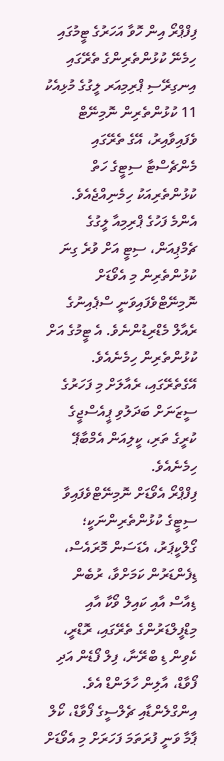ފިފްޕްރޯ އިން ހޮވާ އަހަރުގެ ޓީމުގައި ހިމެނޭ ކުޅުންތެރިންގެ ތެރޭގައި އިނގިރޭސި ޕްރިމިއަރ ލީގުގެ މުޅިއެކު 11 ކުޅުންތެރިން ނޮމިނޭޓް ވެފައިވާއިރު، އޭގެ ތެރޭގައި މެންޗެސްޓާ ސިޓީގެ ހަތް ކުޅުންތެރިއަކު ހިމެނިއްޖެއެވެ.
އެންމެ ފަހުގެ ޕްރިމިއާ ލީގުގެ ޗެމްޕިއަން، ސިޓީ އަށް ވުރެ ގިނަ ކުޅުންތެރިން މި އެވޯޑަށް ނޮމިނޭޓްވެފައިވަނީ ސްޕެއިނުގެ ރެއާލް މެޑްރިޑުންނެވެ. އެ ޓީމުގެ އަށް ކުޅުންތެރިން ހިމެނެއެވެ. އޭގެތެރޭގައި، ރެއާލަށް މި ފަހަރުގެ ސީޒަނަށް ބަދަލުވި ޕީއެސްޖީގެ ކުރީގެ ތަރި، ކީލިއަން އެމްބާޕޭ ހިމެނެއެވެ.
ފިފްޕްރޯ އެވޯޑަށް ނޮމިނޭޓްވެފައިވާ ސިޓީގެ ކުޅުންތެރިންނަކީ؛ ގޯލްކީޕަރު، އެޑަސަން މޮރައެސް، ޑިފެންޑަރުން ކަމަށްވާ، ރުބެން ޑިއާސް އާއި ކައިލް ވޯކާ އާއި މިޑްފީލްޑަރުންގެ ތެރޭގައި، ރޮޑްރީ، ކެވިން ޑި ބްރޭނާ، ފިލް ފޯޑެން އަދި ފޯވާޑް، އާލިން ހާލަންޑް އެވެ.
އިންގްލެންޑާއި ޗެލްސީގެ ފޯވާޑް، ކޯލް ޕާމާ ވަނީ ފުރަތަމަ ފަހަރަށް މި އެވޯޑަށް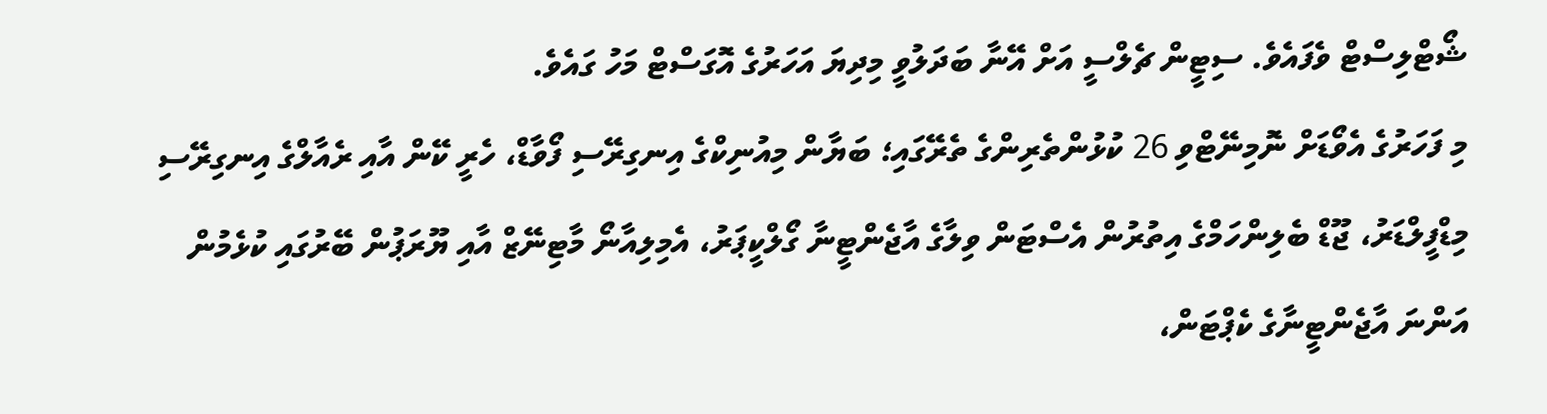ޝޯޓްލިސްޓް ވެފައެވެ. ސިޓީން ޗެލްސީ އަށް އޭނާ ބަދަލުވީ މިދިޔަ އަހަރުގެ އޮގަސްޓް މަހު ގައެވެ.
މި ފަހަރުގެ އެވޯޑަށް ނޮމިނޭޓްވި 26 ކުޅުންތެރިންގެ ތެރޭގައި؛ ބަޔާން މިއުނިކްގެ އިނގިރޭސި ފޯވާޑް، ހެރީ ކޭން އާއި ރެއާލްގެ އިނގިރޭސި މިޑްފީލްޑަރު، ޖޫޑް ބެލިންހަމްގެ އިތުރުން އެސްޓަން ވިލާގެ އާޖެންޓީނާ ގޯލްކީޕަރު، އެމިލިއާނޯ މާޓިނޭޒް އާއި ޔޫރަޕުން ބޭރުގައި ކުޅެމުން އަންނަ އާޖެންޓީނާގެ ކެޕްޓަން،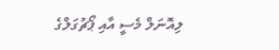ލިއޮނަލް މެސީ އާއި ޕޯޗުގަލްގެ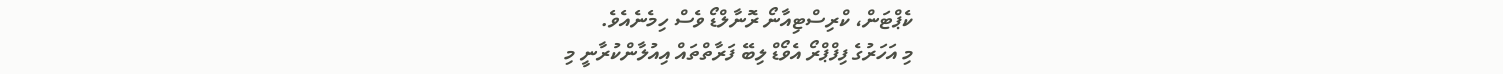ކެޕްޓަން، ކްރިސްޓިއާނޯ ރޮނާލްޑޯ ވެސް ހިމެނެއެވެ.
މި އަހަރުގެ ފިފްޕްރޯ އެވޯޑް ލިބޭ ފަރާތްތައް އިއުލާންކުރާނީ މި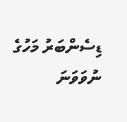ޑިސެންބަރު މަހުގެ ނުވަވަނަ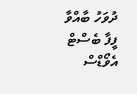ދުވަހު ބާއްވާ ފީފާ ބެސްޓް އެވޯޑްސް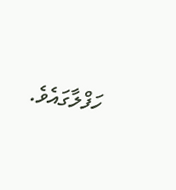ހަފްލާގައެވެ.